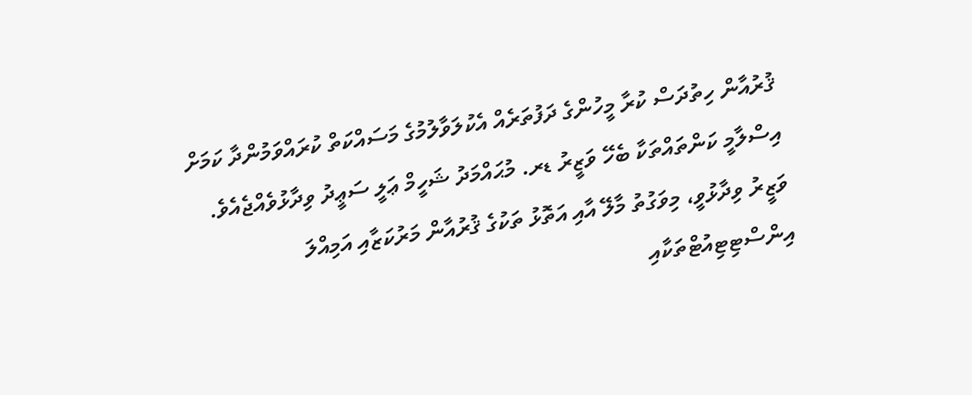ޤުރުއާން ހިތުދަސް ކުރާ މީހުންގެ ދަފުތަރެއް އެކުލަވާލުމުގެ މަސައްކަތް ކުރައްވަމުންދާ ކަމަށް އިސްލާމީ ކަންތައްތަކާ ބެހޭ ވަޒީރު ޑރ. މުޙައްމަދު ޝަހީމް ޢަލީ ސަޢީދު ވިދާޅުވެއްޖެއެވެ.
ވަޒީރު ވިދާޅުވީ، މިވަގުތު މާލޭ އާއި އަތޮޅު ތަކުގެ ޤުރުއާން މަރުކަޒާއި އަމިއްލަ އިންސްޓިޓިއުޓްތަކާއި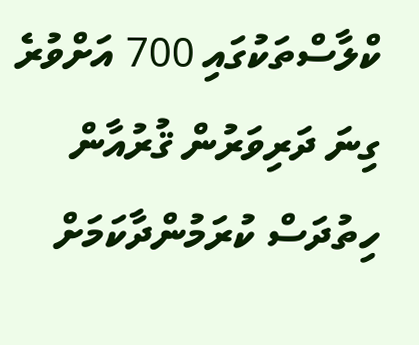ކްލާސްތަކުގައި 700 އަށްވުރެ ގިނަ ދަރިވަރުން ޤުރުއާން ހިތުދަސް ކުރަމުންދާކަމަށް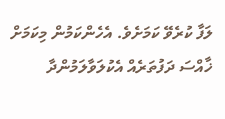ލަފާ ކުރެވޭ ކަމަށެވެ. އެހެންކަމުން މިކަމަށް ޚާއްސަ ދަފުތަރެއް އެކުލަވާލަމުންދާ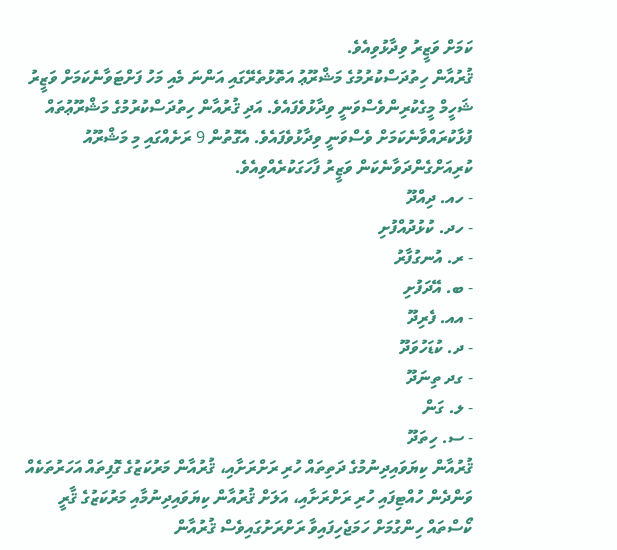ކަމަށް ވަޒީރު ވިދާޅުވިއެވެ.
ޤުރުއާން ހިތުދަސްކުރުމުގެ މަޝްރޫޢު އަތޮޅުތެރޭގައި އަންނަ މެއި މަހު ފަށްޓަވާނެކަމަށް ވަޒީރު ޝަހީމް މީގެކުރިންވެސްވަނީ ވިދާޅުވެފައެވެ. އަދި ޤުރުއާން ހިތުދަސްކުރުމުގެ މަޝްރޫޢުތައް ފުޅާކުރައްވާނެކަމަށް ވެސްވަނީ ވިދާޅުވެފައެވެ. އެގޮތުން 9 ރަށެއްގައި މި މަޝްރޫއު ކުރިއަށްގެންދަވާނެކަން ވަޒީރު ފާހަގަކުރެއްވިއެވެ.
- ހއ. ދިއްދޫ
- ހދ. ކުޅުދުއްފުށި
- ރ. އުނގުފާރު
- ބ. އޭދަފުށި
- އއ. ފެރިދޫ
- ދ. ކުޑަހުވަދޫ
- ގދ ތިނަދޫ
- ލ. ގަން
- ސ. ހިތަދޫ
ޤުރުއާން ކިޔަވައިދިނުމުގެ ދަތިތައް ހުރި ރަށްރަށާއި، ޤުރުއާން މަރުކަޒުގެ ގޮފިތައް އަހަރުތަކެއް ވަންދެން ހުއްޓިފައި ހުރި ރަށްރަށާއި، އަލަށް ޤުރުއާން ކިޔަވައިދިނުމާއި މަރުކަޒުގެ ޤާރީ ކޯސްތައް ހިންގުމަށް ހަމަޖެހިފައިވާ ރަށްރަށުގައިވެސް ޤުރުއާން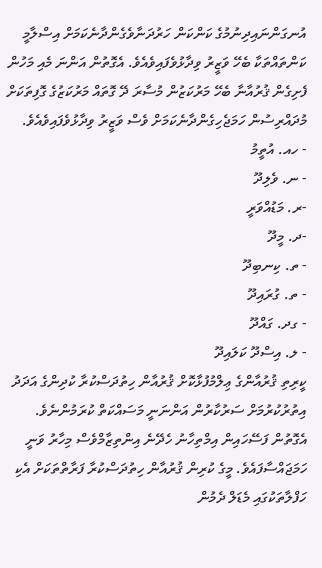އުނގަންނައިދިނުމުގެ ކަންކަން ހަރުދަނާވެގެންދާނެކަމަށް އިސްލާމީ ކަންތައްތަކާ ބެހޭ ވަޒީރު ވިދާޅުވެފައިވެއެވެ. އެގޮތުން އަންނަ މެއި މަހުން ފެށިގެން ޤުރުއާނާ ބެހޭ މަރުކަޒުން މުސާރަ ދޭ ގޮތައް މަރުކަޒުގެ ގޮފިތަކަށް މުދައްރިސުން ހަމަޖެހިގެންދާނެކަމަށް ވެސް ވަޒީރު ވިދާޅުވެފައިވެއެވެ.
- ހއ. އުތީމު
- ނ. ވެލިދޫ
-ރ. މަޑުއްވަރީ
-ދ. މީދޫ
- ތ. ކިނބިދޫ
- ތ. ގުރައިދޫ
- ގދ. ގައްދޫ
- ލ. އިސްދޫ ކަލައިދޫ
ކީރިތި ޤުރުއާންގެ ޢިލްމުފުޅާކޮށް ޤުރުއާން ހިތުދަސްކުރާ ކުދިންގެ އަދަދު އިތުރުކުރުމަށް ސަރުކާރުން އަންނަނީ މަސައްކަތް ކުރަމުންނެވެ. އެގޮތުން ފަސޭހައިން އިމްތިހާނު ހެދޭނެ އިންތިޒާމްވެސް މިހާރު ވަނީ ހަމަޖައްސާފައެވެ. މީގެ ކުރިން ޤުރުއާން ހިތުދަސްކުރާ ފަރާތްތަކަށް އެކި ހަފްލާތަކުގައި މެޑަލް ދެމުން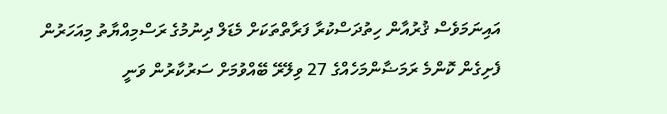އައިނަމަވެސް ޤުރުއާން ހިތުދަސްކުރާ ފަރާތްތަކަށް މެޑަލް ދިނުމުގެ ރަސްމިއްޔާތު މިއަހަރުން ފެށިގެން ކޮންމެ ރަމަޟާންމަހެއްގެ 27 ވިލޭރޭ ބޭއްވުމަށް ސަރުކާރުން ވަނީ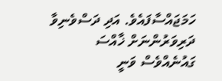ހަމަޖައްސާފައެވެ. އަދި ދަސްވެނިވާ ދަރިވަރުންނަށް ޚާއްސަ ގައުނެއްވެސް ވަނީ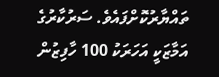ތައްޔާރުކޮށްފައެވެ. ސަރުކާރުގެ އަމާޒަކީ އަހަރަކު 100 ހާފިޒުން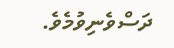ދަސްވެނިވުމެވެ.